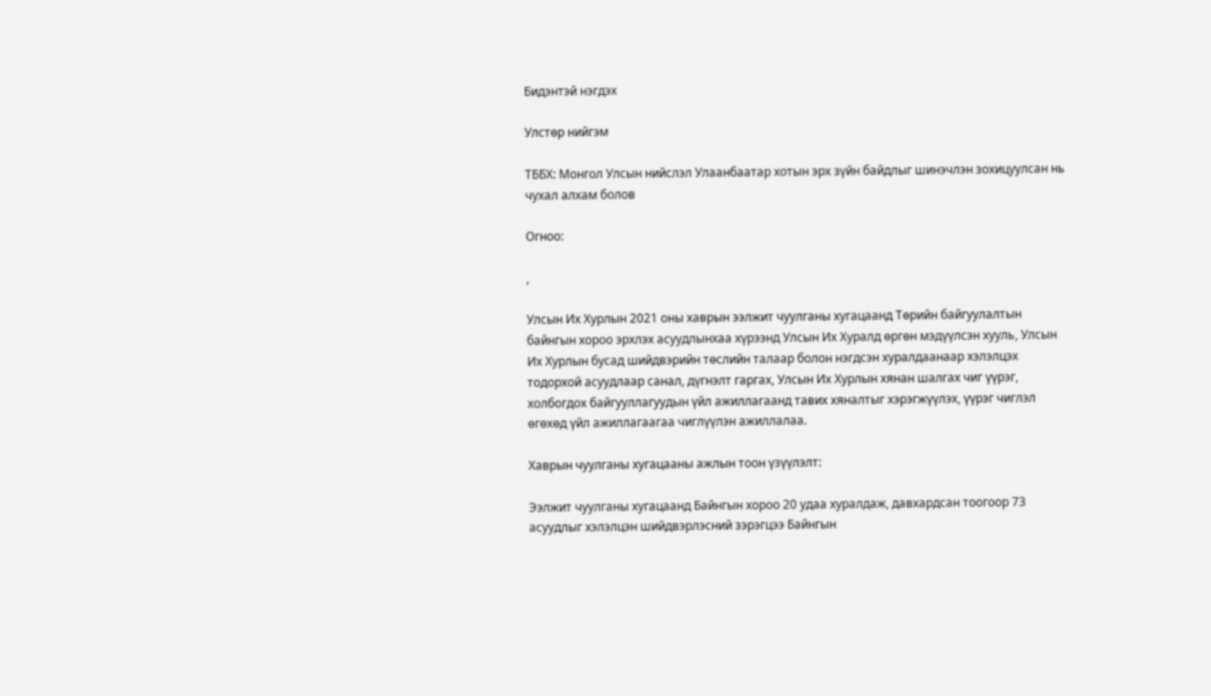Бидэнтэй нэгдэх

Улстөр нийгэм

ТББХ: Монгол Улсын нийслэл Улаанбаатар хотын эрх зүйн байдлыг шинэчлэн зохицуулсан нь чухал алхам болов

Огноо:

,

Улсын Их Хурлын 2021 оны хаврын ээлжит чуулганы хугацаанд Төрийн байгуулалтын байнгын хороо эрхлэх асуудлынхаа хүрээнд Улсын Их Хуралд өргөн мэдүүлсэн хууль, Улсын Их Хурлын бусад шийдвэрийн төслийн талаар болон нэгдсэн хуралдаанаар хэлэлцэх тодорхой асуудлаар санал, дүгнэлт гаргах, Улсын Их Хурлын хянан шалгах чиг үүрэг, холбогдох байгууллагуудын үйл ажиллагаанд тавих хяналтыг хэрэгжүүлэх, үүрэг чиглэл өгөхөд үйл ажиллагаагаа чиглүүлэн ажиллалаа.

Хаврын чуулганы хугацааны ажлын тоон үзүүлэлт:

Ээлжит чуулганы хугацаанд Байнгын хороо 20 удаа хуралдаж, давхардсан тоогоор 73 асуудлыг хэлэлцэн шийдвэрлэсний зэрэгцээ Байнгын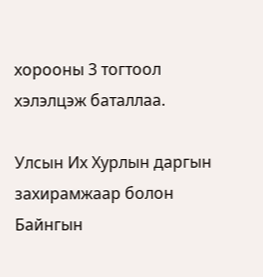хорооны 3 тогтоол хэлэлцэж баталлаа.

Улсын Их Хурлын даргын захирамжаар болон Байнгын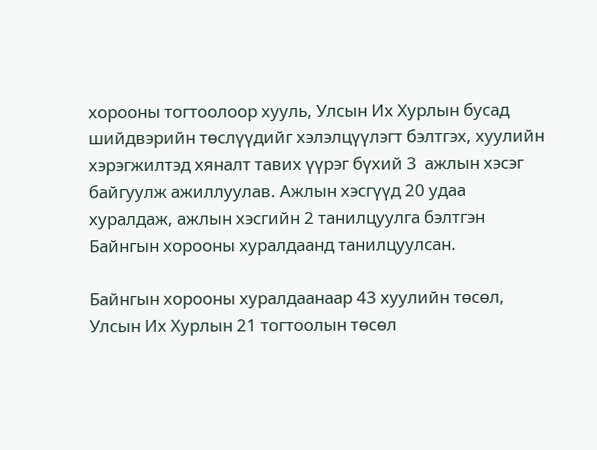хорооны тогтоолоор хууль, Улсын Их Хурлын бусад шийдвэрийн төслүүдийг хэлэлцүүлэгт бэлтгэх, хуулийн хэрэгжилтэд хяналт тавих үүрэг бүхий 3  ажлын хэсэг байгуулж ажиллуулав. Ажлын хэсгүүд 20 удаа хуралдаж, ажлын хэсгийн 2 танилцуулга бэлтгэн Байнгын хорооны хуралдаанд танилцуулсан.

Байнгын хорооны хуралдаанаар 43 хуулийн төсөл, Улсын Их Хурлын 21 тогтоолын төсөл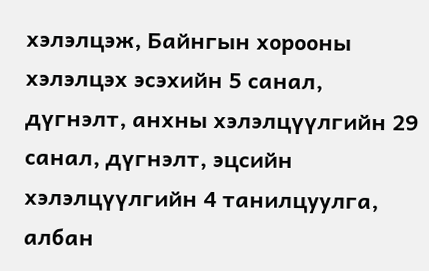хэлэлцэж, Байнгын хорооны хэлэлцэх эсэхийн 5 санал, дүгнэлт, анхны хэлэлцүүлгийн 29 санал, дүгнэлт, эцсийн хэлэлцүүлгийн 4 танилцуулга, албан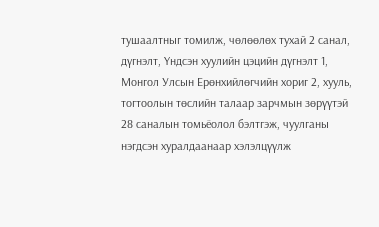тушаалтныг томилж, чөлөөлөх тухай 2 санал, дүгнэлт, Үндсэн хуулийн цэцийн дүгнэлт 1, Монгол Улсын Ерөнхийлөгчийн хориг 2, хууль, тогтоолын төслийн талаар зарчмын зөрүүтэй 28 саналын томьёолол бэлтгэж, чуулганы нэгдсэн хуралдаанаар хэлэлцүүлж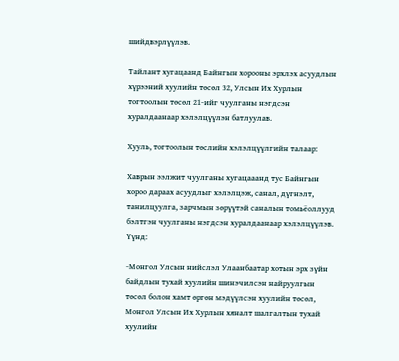шийдвэрлүүлэв.

Тайлант хугацаанд Байнгын хорооны эрхлэх асуудлын хүрээний хуулийн төсөл 32, Улсын Их Хурлын тогтоолын төсөл 21-ийг чуулганы нэгдсэн хуралдаанаар хэлэлцүүлэн батлуулав.

Хууль, тогтоолын төслийн хэлэлцүүлгийн талаар:

Хаврын ээлжит чуулганы хугацааанд тус Байнгын хороо дараах асуудлыг хэлэлцэж, санал, дүгнэлт, танилцуулга, зарчмын зөрүүтэй саналын томьёоллууд бэлтгэн чуулганы нэгдсэн хуралдаанаар хэлэлцүүлэв. Үүнд:

-Монгол Улсын нийслэл Улаанбаатар хотын эрх зүйн байдлын тухай хуулийн шинэчилсэн найруулгын төсөл болон хамт өргөн мэдүүлсэн хуулийн төсөл, Монгол Улсын Их Хурлын хяналт шалгалтын тухай хуулийн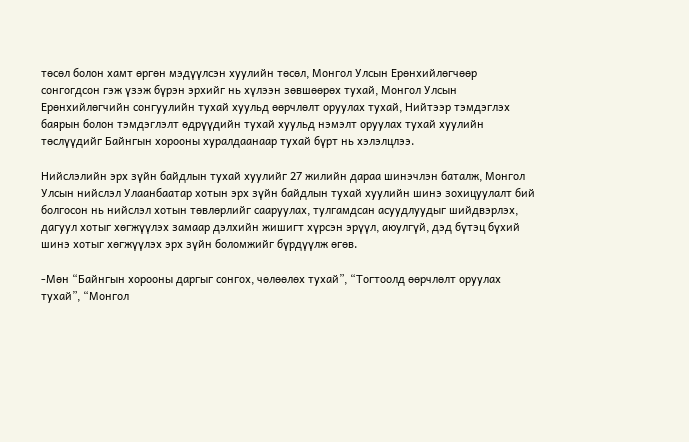төсөл болон хамт өргөн мэдүүлсэн хуулийн төсөл, Монгол Улсын Ерөнхийлөгчөөр сонгогдсон гэж үзэж бүрэн эрхийг нь хүлээн зөвшөөрөх тухай, Монгол Улсын Ерөнхийлөгчийн сонгуулийн тухай хуульд өөрчлөлт оруулах тухай, Нийтээр тэмдэглэх баярын болон тэмдэглэлт өдрүүдийн тухай хуульд нэмэлт оруулах тухай хуулийн төслүүдийг Байнгын хорооны хуралдаанаар тухай бүрт нь хэлэлцлээ.

Нийслэлийн эрх зүйн байдлын тухай хуулийг 27 жилийн дараа шинэчлэн баталж, Монгол Улсын нийслэл Улаанбаатар хотын эрх зүйн байдлын тухай хуулийн шинэ зохицуулалт бий болгосон нь нийслэл хотын төвлөрлийг сааруулах, тулгамдсан асуудлуудыг шийдвэрлэх, дагуул хотыг хөгжүүлэх замаар дэлхийн жишигт хүрсэн эрүүл, аюулгүй, дэд бүтэц бүхий шинэ хотыг хөгжүүлэх эрх зүйн боломжийг бүрдүүлж өгөв.

-Мөн “Байнгын хорооны даргыг сонгох, чөлөөлөх тухай”, “Тогтоолд өөрчлөлт оруулах тухай”, “Монгол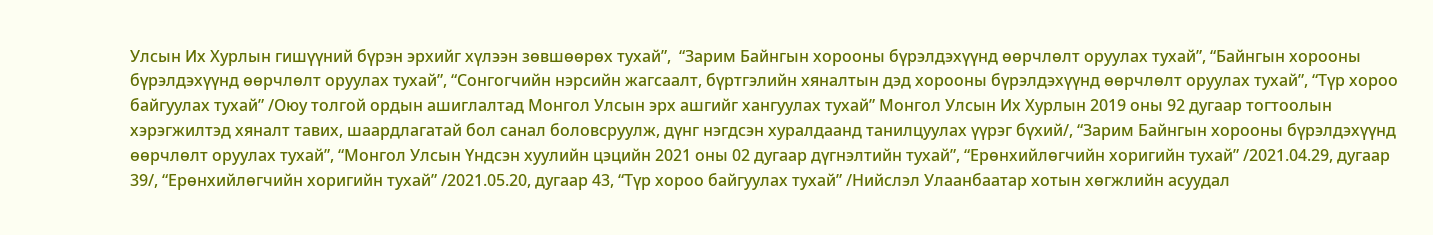Улсын Их Хурлын гишүүний бүрэн эрхийг хүлээн зөвшөөрөх тухай”,  “Зарим Байнгын хорооны бүрэлдэхүүнд өөрчлөлт оруулах тухай”, “Байнгын хорооны бүрэлдэхүүнд өөрчлөлт оруулах тухай”, “Сонгогчийн нэрсийн жагсаалт, бүртгэлийн хяналтын дэд хорооны бүрэлдэхүүнд өөрчлөлт оруулах тухай”, “Түр хороо байгуулах тухай” /Оюу толгой ордын ашиглалтад Монгол Улсын эрх ашгийг хангуулах тухай” Монгол Улсын Их Хурлын 2019 оны 92 дугаар тогтоолын хэрэгжилтэд хяналт тавих, шаардлагатай бол санал боловсруулж, дүнг нэгдсэн хуралдаанд танилцуулах үүрэг бүхий/, “Зарим Байнгын хорооны бүрэлдэхүүнд өөрчлөлт оруулах тухай”, “Монгол Улсын Үндсэн хуулийн цэцийн 2021 оны 02 дугаар дүгнэлтийн тухай”, “Ерөнхийлөгчийн хоригийн тухай” /2021.04.29, дугаар 39/, “Ерөнхийлөгчийн хоригийн тухай” /2021.05.20, дугаар 43, “Түр хороо байгуулах тухай” /Нийслэл Улаанбаатар хотын хөгжлийн асуудал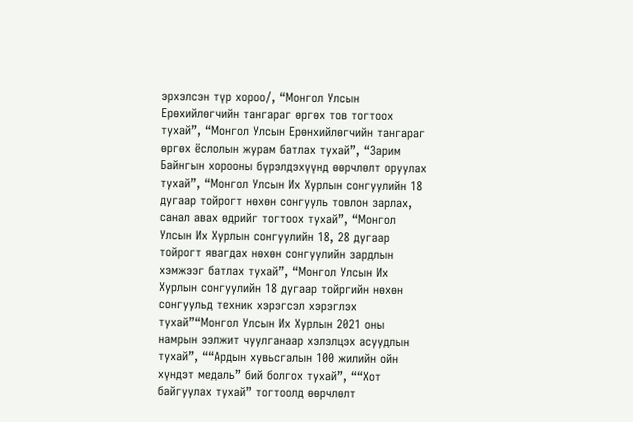эрхэлсэн түр хороо/, “Монгол Улсын Ерөхийлөгчийн тангараг өргөх тов тогтоох тухай”, “Монгол Улсын Ерөнхийлөгчийн тангараг өргөх ёслолын журам батлах тухай”, “Зарим Байнгын хорооны бүрэлдэхүүнд өөрчлөлт оруулах тухай”, “Монгол Улсын Их Хурлын сонгуулийн 18 дугаар тойрогт нөхөн сонгууль товлон зарлах, санал авах өдрийг тогтоох тухай”, “Монгол Улсын Их Хурлын сонгуулийн 18, 28 дугаар тойрогт явагдах нөхөн сонгуулийн зардлын хэмжээг батлах тухай”, “Монгол Улсын Их Хурлын сонгуулийн 18 дугаар тойргийн нөхөн сонгуульд техник хэрэгсэл хэрэглэх тухай”“Монгол Улсын Их Хурлын 2021 оны намрын ээлжит чуулганаар хэлэлцэх асуудлын тухай”, ““Ардын хувьсгалын 100 жилийн ойн хүндэт медаль” бий болгох тухай”, ““Хот байгуулах тухай” тогтоолд өөрчлөлт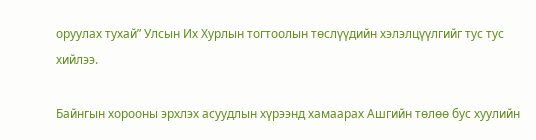оруулах тухай” Улсын Их Хурлын тогтоолын төслүүдийн хэлэлцүүлгийг тус тус хийлээ.

Байнгын хорооны эрхлэх асуудлын хүрээнд хамаарах Ашгийн төлөө бус хуулийн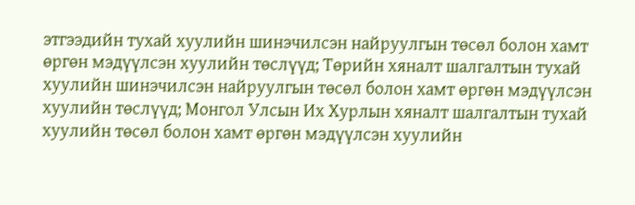этгээдийн тухай хуулийн шинэчилсэн найруулгын төсөл болон хамт өргөн мэдүүлсэн хуулийн төслүүд; Төрийн хяналт шалгалтын тухай хуулийн шинэчилсэн найруулгын төсөл болон хамт өргөн мэдүүлсэн хуулийн төслүүд; Монгол Улсын Их Хурлын хяналт шалгалтын тухай хуулийн төсөл болон хамт өргөн мэдүүлсэн хуулийн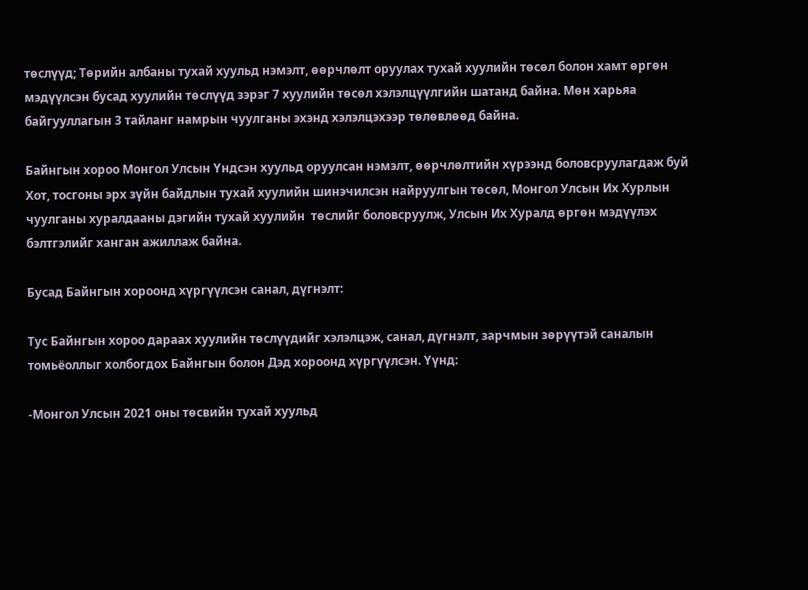төслүүд; Төрийн албаны тухай хуульд нэмэлт, өөрчлөлт оруулах тухай хуулийн төсөл болон хамт өргөн мэдүүлсэн бусад хуулийн төслүүд зэрэг 7 хуулийн төсөл хэлэлцүүлгийн шатанд байна. Мөн харьяа байгууллагын 3 тайланг намрын чуулганы эхэнд хэлэлцэхээр төлөвлөөд байна.

Байнгын хороо Монгол Улсын Үндсэн хуульд оруулсан нэмэлт, өөрчлөлтийн хүрээнд боловсруулагдаж буй Хот, тосгоны эрх зүйн байдлын тухай хуулийн шинэчилсэн найруулгын төсөл, Монгол Улсын Их Хурлын чуулганы хуралдааны дэгийн тухай хуулийн  төслийг боловсруулж, Улсын Их Хуралд өргөн мэдүүлэх бэлтгэлийг ханган ажиллаж байна.

Бусад Байнгын хороонд хүргүүлсэн санал, дүгнэлт:

Тус Байнгын хороо дараах хуулийн төслүүдийг хэлэлцэж, санал, дүгнэлт, зарчмын зөрүүтэй саналын томьёоллыг холбогдох Байнгын болон Дэд хороонд хүргүүлсэн. Үүнд:

-Монгол Улсын 2021 оны төсвийн тухай хуульд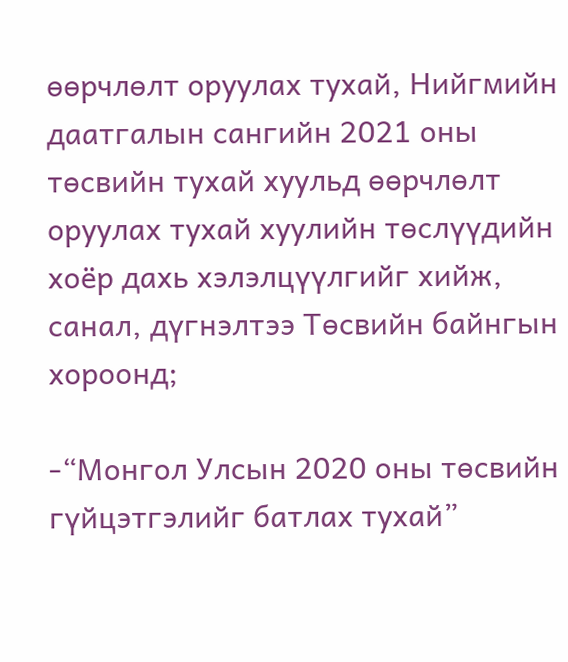өөрчлөлт оруулах тухай, Нийгмийн даатгалын сангийн 2021 оны төсвийн тухай хуульд өөрчлөлт оруулах тухай хуулийн төслүүдийн хоёр дахь хэлэлцүүлгийг хийж, санал, дүгнэлтээ Төсвийн байнгын хороонд;

-“Монгол Улсын 2020 оны төсвийн гүйцэтгэлийг батлах тухай”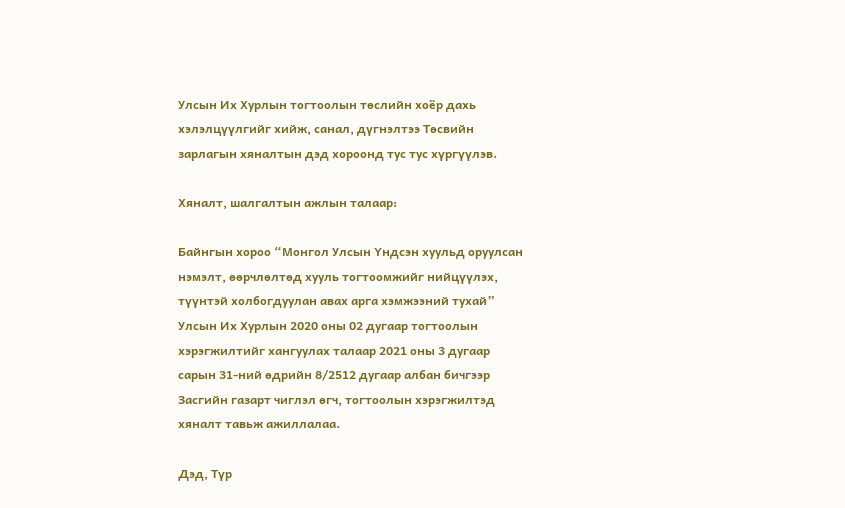Улсын Их Хурлын тогтоолын төслийн хоёр дахь хэлэлцүүлгийг хийж, санал, дүгнэлтээ Төсвийн зарлагын хяналтын дэд хороонд тус тус хүргүүлэв.

Хяналт, шалгалтын ажлын талаар:

Байнгын хороо “Монгол Улсын Үндсэн хуульд оруулсан нэмэлт, өөрчлөлтөд хууль тогтоомжийг нийцүүлэх, түүнтэй холбогдуулан авах арга хэмжээний тухай” Улсын Их Хурлын 2020 оны 02 дугаар тогтоолын хэрэгжилтийг хангуулах талаар 2021 оны 3 дугаар сарын 31-ний өдрийн 8/2512 дугаар албан бичгээр Засгийн газарт чиглэл өгч, тогтоолын хэрэгжилтэд хяналт тавьж ажиллалаа.

Дэд, Түр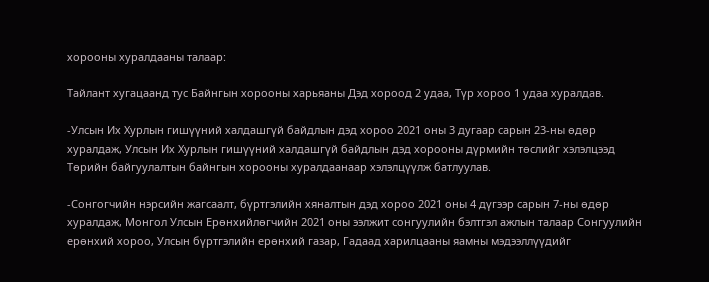хорооны хуралдааны талаар:

Тайлант хугацаанд тус Байнгын хорооны харьяаны Дэд хороод 2 удаа, Түр хороо 1 удаа хуралдав.

-Улсын Их Хурлын гишүүний халдашгүй байдлын дэд хороо 2021 оны 3 дугаар сарын 23-ны өдөр хуралдаж, Улсын Их Хурлын гишүүний халдашгүй байдлын дэд хорооны дүрмийн төслийг хэлэлцээд Төрийн байгуулалтын байнгын хорооны хуралдаанаар хэлэлцүүлж батлуулав.

-Сонгогчийн нэрсийн жагсаалт, бүртгэлийн хяналтын дэд хороо 2021 оны 4 дүгээр сарын 7-ны өдөр хуралдаж, Монгол Улсын Ерөнхийлөгчийн 2021 оны ээлжит сонгуулийн бэлтгэл ажлын талаар Сонгуулийн ерөнхий хороо, Улсын бүртгэлийн ерөнхий газар, Гадаад харилцааны яамны мэдээллүүдийг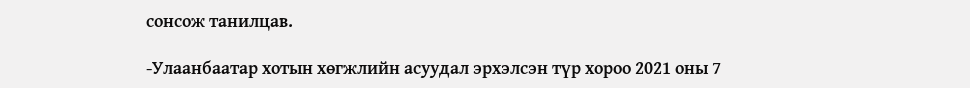сонсож танилцав.

-Улаанбаатар хотын хөгжлийн асуудал эрхэлсэн түр хороо 2021 оны 7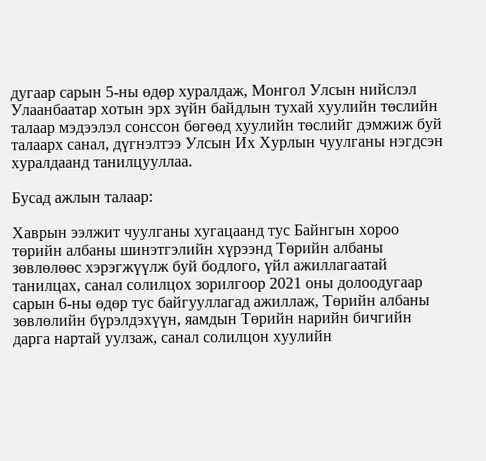дугаар сарын 5-ны өдөр хуралдаж, Монгол Улсын нийслэл Улаанбаатар хотын эрх зүйн байдлын тухай хуулийн төслийн талаар мэдээлэл сонссон бөгөөд хуулийн төслийг дэмжиж буй талаарх санал, дүгнэлтээ Улсын Их Хурлын чуулганы нэгдсэн хуралдаанд танилцууллаа.

Бусад ажлын талаар:

Хаврын ээлжит чуулганы хугацаанд тус Байнгын хороо төрийн албаны шинэтгэлийн хүрээнд Төрийн албаны зөвлөлөөс хэрэгжүүлж буй бодлого, үйл ажиллагаатай танилцах, санал солилцох зорилгоор 2021 оны долоодугаар сарын 6-ны өдөр тус байгууллагад ажиллаж, Төрийн албаны зөвлөлийн бүрэлдэхүүн, яамдын Төрийн нарийн бичгийн дарга нартай уулзаж, санал солилцон хуулийн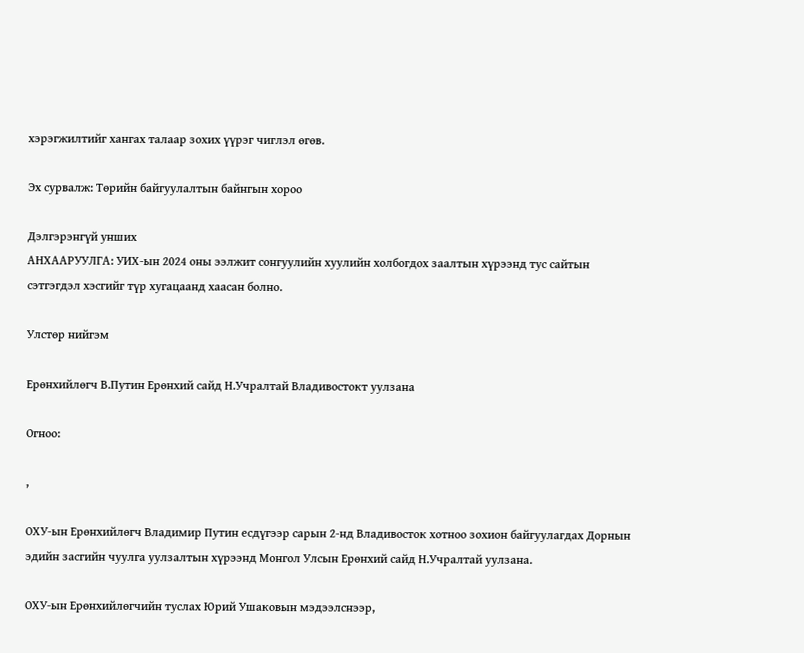хэрэгжилтийг хангах талаар зохих үүрэг чиглэл өгөв.

Эх сурвалж: Төрийн байгуулалтын байнгын хороо

Дэлгэрэнгүй унших
АНХААРУУЛГА: УИХ-ын 2024 оны ээлжит сонгуулийн хуулийн холбогдох заалтын хүрээнд тус сайтын сэтгэгдэл хэсгийг түр хугацаанд хаасан болно.

Улстөр нийгэм

Ерөнхийлөгч В.Путин Ерөнхий сайд Н.Учралтай Владивостокт уулзана

Огноо:

,

ОХУ-ын Ерөнхийлөгч Владимир Путин есдүгээр сарын 2-нд Владивосток хотноо зохион байгуулагдах Дорнын эдийн засгийн чуулга уулзалтын хүрээнд Монгол Улсын Ерөнхий сайд Н.Учралтай уулзана.

ОХУ-ын Ерөнхийлөгчийн туслах Юрий Ушаковын мэдээлснээр,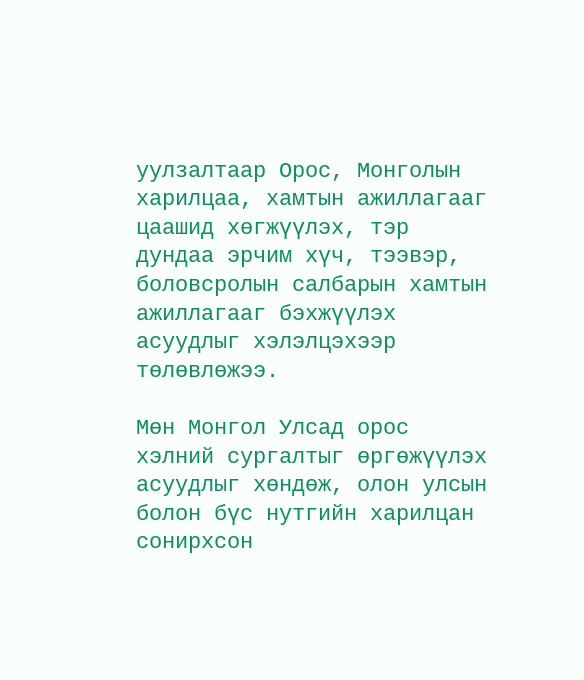уулзалтаар Орос, Монголын харилцаа, хамтын ажиллагааг цаашид хөгжүүлэх, тэр дундаа эрчим хүч, тээвэр, боловсролын салбарын хамтын ажиллагааг бэхжүүлэх асуудлыг хэлэлцэхээр төлөвлөжээ.

Мөн Монгол Улсад орос хэлний сургалтыг өргөжүүлэх асуудлыг хөндөж, олон улсын болон бүс нутгийн харилцан сонирхсон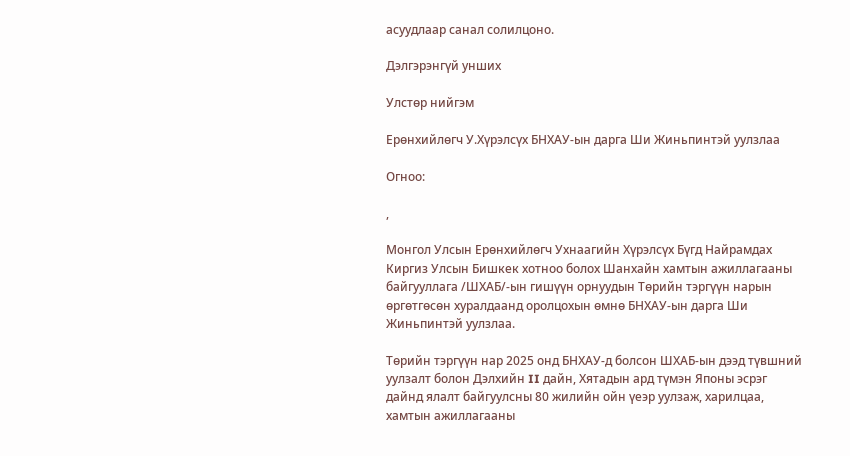асуудлаар санал солилцоно.

Дэлгэрэнгүй унших

Улстөр нийгэм

Ерөнхийлөгч У.Хүрэлсүх БНХАУ-ын дарга Ши Жиньпинтэй уулзлаа

Огноо:

,

Монгол Улсын Ерөнхийлөгч Ухнаагийн Хүрэлсүх Бүгд Найрамдах Киргиз Улсын Бишкек хотноо болох Шанхайн хамтын ажиллагааны байгууллага /ШХАБ/-ын гишүүн орнуудын Төрийн тэргүүн нарын өргөтгөсөн хуралдаанд оролцохын өмнө БНХАУ-ын дарга Ши Жиньпинтэй уулзлаа.

Төрийн тэргүүн нар 2025 онд БНХАУ-д болсон ШХАБ-ын дээд түвшний уулзалт болон Дэлхийн II дайн, Хятадын ард түмэн Японы эсрэг дайнд ялалт байгуулсны 80 жилийн ойн үеэр уулзаж, харилцаа, хамтын ажиллагааны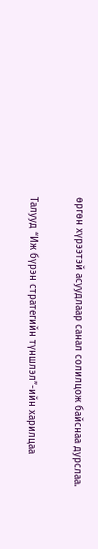өргөн хүрээтэй асуудлаар санал солилцож байснаа дурслаа.

Талууд “Иж бүрэн стратегийн түншлэл”-ийн харилцаа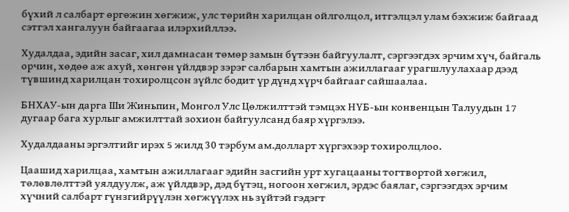бүхий л салбарт өргөжин хөгжиж, улс төрийн харилцан ойлголцол, итгэлцэл улам бэхжиж байгаад  сэтгэл хангалуун байгаагаа илэрхийллээ.

Худалдаа, эдийн засаг, хил дамнасан төмөр замын бүтээн байгуулалт, сэргээгдэх эрчим хүч, байгаль орчин, хөдөө аж ахуй, хөнгөн үйлдвэр зэрэг салбарын хамтын ажиллагааг урагшлуулахаар дээд түвшинд харилцан тохиролцсон зүйлс бодит үр дүнд хүрч байгааг сайшаалаа.

БНХАУ-ын дарга Ши Жиньпин, Монгол Улс Цөлжилттэй тэмцэх НҮБ-ын конвенцын Талуудын 17 дугаар бага хурлыг амжилттай зохион байгуулсанд баяр хүргэлээ.

Худалдааны эргэлтийг ирэх 5 жилд 30 тэрбум ам.долларт хүргэхээр тохиролцлоо.

Цаашид харилцаа, хамтын ажиллагааг эдийн засгийн урт хугацааны тогтвортой хөгжил, төлөвлөлттэй уялдуулж, аж үйлдвэр, дэд бүтэц, ногоон хөгжил, эрдэс баялаг, сэргээгдэх эрчим хүчний салбарт гүнзгийрүүлэн хөгжүүлэх нь зүйтэй гэдэгт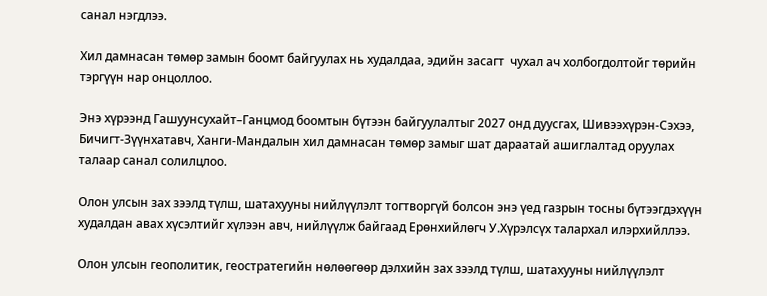санал нэгдлээ.

Хил дамнасан төмөр замын боомт байгуулах нь худалдаа, эдийн засагт  чухал ач холбогдолтойг төрийн тэргүүн нар онцоллоо.

Энэ хүрээнд Гашуунсухайт–Ганцмод боомтын бүтээн байгуулалтыг 2027 онд дуусгах, Шивээхүрэн-Сэхээ, Бичигт-Зүүнхатавч, Ханги-Мандалын хил дамнасан төмөр замыг шат дараатай ашиглалтад оруулах талаар санал солилцлоо.

Олон улсын зах зээлд түлш, шатахууны нийлүүлэлт тогтворгүй болсон энэ үед газрын тосны бүтээгдэхүүн худалдан авах хүсэлтийг хүлээн авч, нийлүүлж байгаад Ерөнхийлөгч У.Хүрэлсүх талархал илэрхийллээ.

Олон улсын геополитик, геостратегийн нөлөөгөөр дэлхийн зах зээлд түлш, шатахууны нийлүүлэлт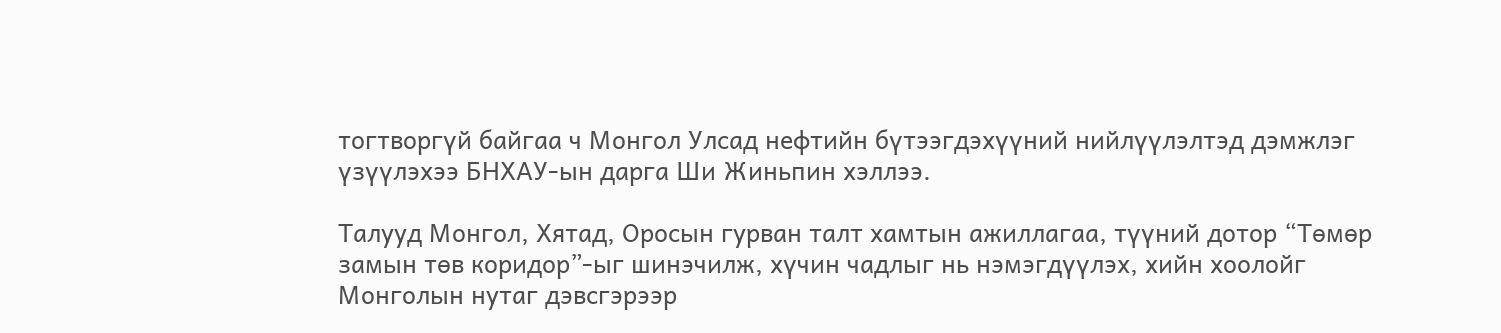тогтворгүй байгаа ч Монгол Улсад нефтийн бүтээгдэхүүний нийлүүлэлтэд дэмжлэг үзүүлэхээ БНХАУ-ын дарга Ши Жиньпин хэллээ.

Талууд Монгол, Хятад, Оросын гурван талт хамтын ажиллагаа, түүний дотор “Төмөр замын төв коридор”-ыг шинэчилж, хүчин чадлыг нь нэмэгдүүлэх, хийн хоолойг Монголын нутаг дэвсгэрээр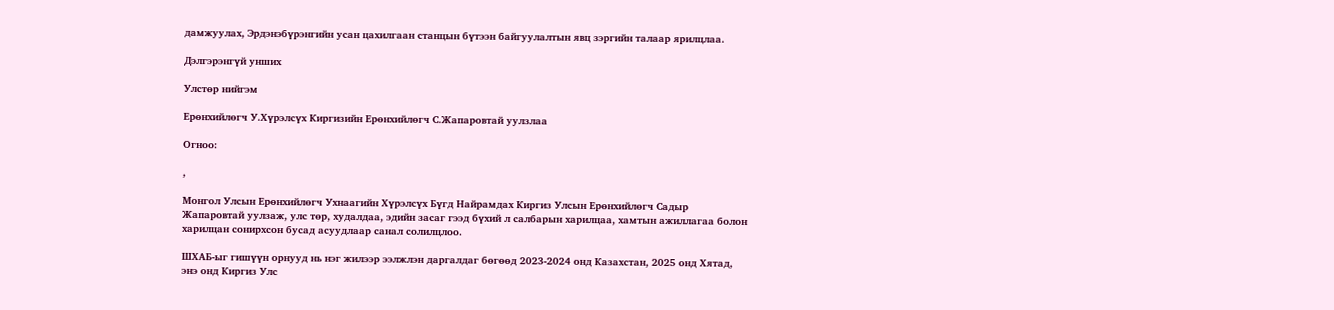дамжуулах, Эрдэнэбүрэнгийн усан цахилгаан станцын бүтээн байгуулалтын явц зэргийн талаар ярилцлаа.

Дэлгэрэнгүй унших

Улстөр нийгэм

Ерөнхийлөгч У.Хүрэлсүх Киргизийн Ерөнхийлөгч С.Жапаровтай уулзлаа

Огноо:

,

Монгол Улсын Ерөнхийлөгч Ухнаагийн Хүрэлсүх Бүгд Найрамдах Киргиз Улсын Ерөнхийлөгч Садыр Жапаровтай уулзаж, улс төр, худалдаа, эдийн засаг гээд бүхий л салбарын харилцаа, хамтын ажиллагаа болон харилцан сонирхсон бусад асуудлаар санал солилцлоо.

ШХАБ-ыг гишүүн орнууд нь нэг жилээр ээлжлэн даргалдаг бөгөөд 2023-2024 онд Казахстан, 2025 онд Хятад, энэ онд Киргиз Улс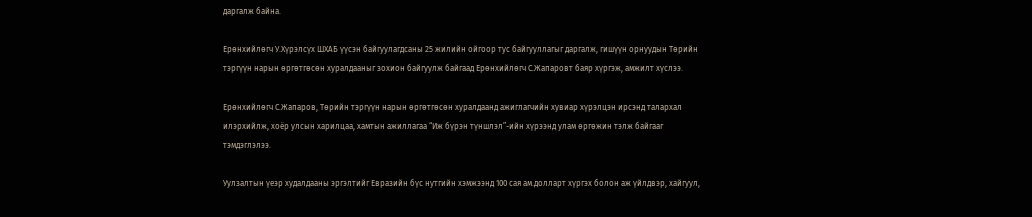даргалж байна.

Ерөнхийлөгч У.Хүрэлсүх ШХАБ үүсэн байгуулагдсаны 25 жилийн ойгоор тус байгууллагыг даргалж, гишүүн орнуудын Төрийн тэргүүн нарын өргөтгөсөн хуралдааныг зохион байгуулж байгаад Ерөнхийлөгч С.Жапаровт баяр хүргэж, амжилт хүслээ.

Ерөнхийлөгч С.Жапаров, Төрийн тэргүүн нарын өргөтгөсөн хуралдаанд ажиглагчийн хувиар хүрэлцэн ирсэнд талархал илэрхийлж, хоёр улсын харилцаа, хамтын ажиллагаа “Иж бүрэн түншлэл”-ийн хүрээнд улам өргөжин тэлж байгааг тэмдэглэлээ.

Уулзалтын үеэр худалдааны эргэлтийг Евразийн бүс нутгийн хэмжээнд 100 сая ам.долларт хүргэх болон аж үйлдвэр, хайгуул,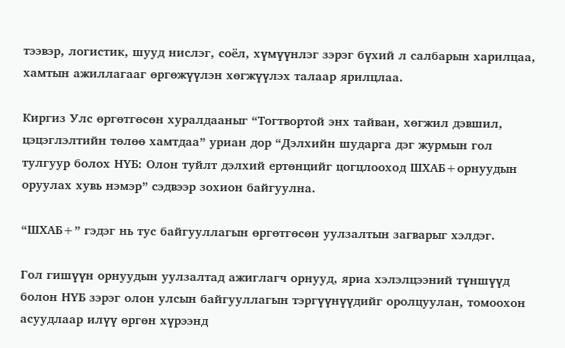тээвэр, логистик, шууд нислэг, соёл, хүмүүнлэг зэрэг бүхий л салбарын харилцаа, хамтын ажиллагааг өргөжүүлэн хөгжүүлэх талаар ярилцлаа.

Киргиз Улс өргөтгөсөн хуралдааныг “Тогтвортой энх тайван, хөгжил дэвшил, цэцэглэлтийн төлөө хамтдаа” уриан дор “Дэлхийн шударга дэг журмын гол тулгуур болох НҮБ: Олон туйлт дэлхий ертөнцийг цогцлооход ШХАБ+орнуудын оруулах хувь нэмэр” сэдвээр зохион байгуулна.

“ШХАБ+” гэдэг нь тус байгууллагын өргөтгөсөн уулзалтын загварыг хэлдэг.

Гол гишүүн орнуудын уулзалтад ажиглагч орнууд, яриа хэлэлцээний түншүүд болон НҮБ зэрэг олон улсын байгууллагын тэргүүнүүдийг оролцуулан, томоохон асуудлаар илүү өргөн хүрээнд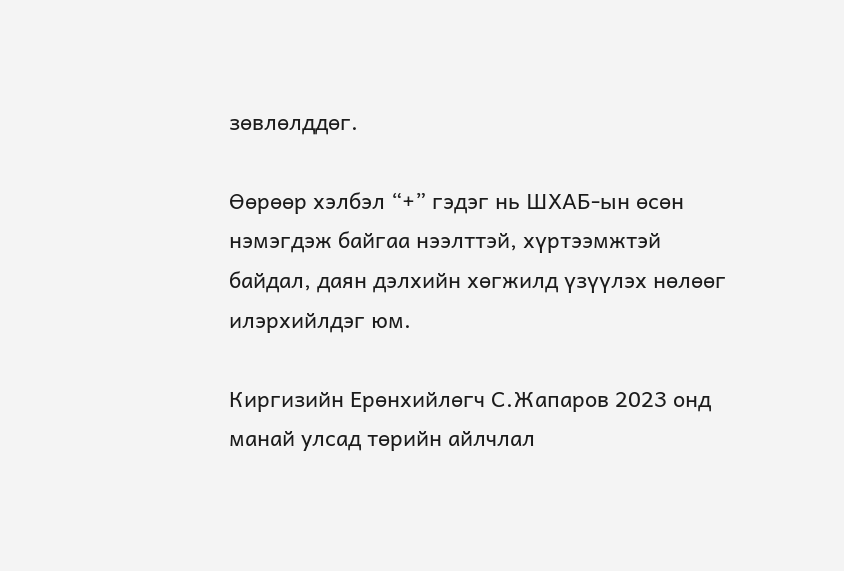зөвлөлддөг.

Өөрөөр хэлбэл “+” гэдэг нь ШХАБ-ын өсөн нэмэгдэж байгаа нээлттэй, хүртээмжтэй байдал, даян дэлхийн хөгжилд үзүүлэх нөлөөг илэрхийлдэг юм.

Киргизийн Ерөнхийлөгч С.Жапаров 2023 онд манай улсад төрийн айлчлал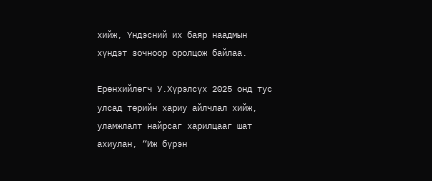хийж, Үндэсний их баяр наадмын хүндэт зочноор оролцож байлаа.

Ерөнхийлөгч У.Хүрэлсүх 2025 онд тус улсад төрийн хариу айлчлал хийж, уламжлалт найрсаг харилцааг шат ахиулан, “Иж бүрэн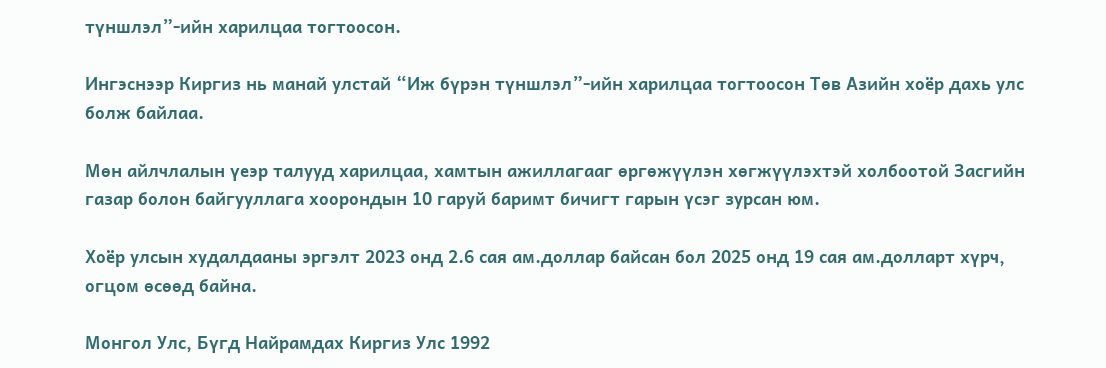түншлэл”-ийн харилцаа тогтоосон.

Ингэснээр Киргиз нь манай улстай “Иж бүрэн түншлэл”-ийн харилцаа тогтоосон Төв Азийн хоёр дахь улс болж байлаа.

Мөн айлчлалын үеэр талууд харилцаа, хамтын ажиллагааг өргөжүүлэн хөгжүүлэхтэй холбоотой Засгийн газар болон байгууллага хоорондын 10 гаруй баримт бичигт гарын үсэг зурсан юм.

Хоёр улсын худалдааны эргэлт 2023 онд 2.6 сая ам.доллар байсан бол 2025 онд 19 сая ам.долларт хүрч, огцом өсөөд байна.

Монгол Улс, Бүгд Найрамдах Киргиз Улс 1992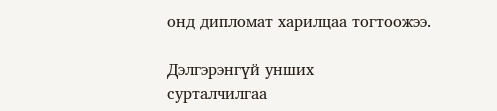онд дипломат харилцаа тогтоожээ.

Дэлгэрэнгүй унших
сурталчилгаа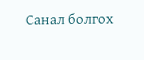Санал болгох